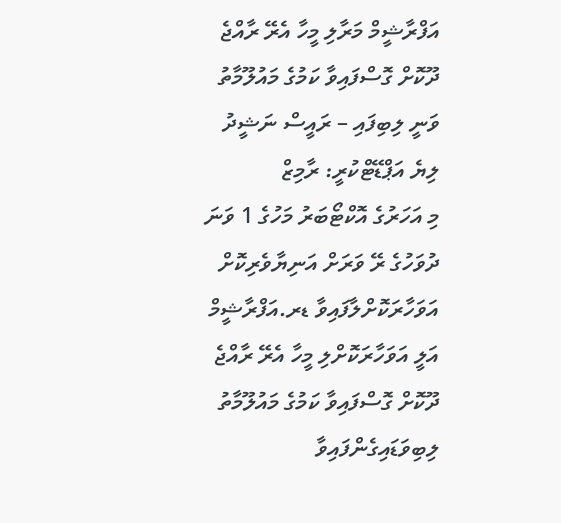އަފްރާޝީމް މަރާލި މީހާ އެރޭ ރާއްޖެ ދޫކޮށް ގޮސްފައިވާ ކަމުގެ މައުލޫމާތު ވަނީ ލިބިފައި – ރައީސް ނަޝީދު
ލިޔެ އަޕްޑޭޓްކުރީ: ރާމިޒް
މި އަހަރުގެ އޮކްޓޯބަރު މަހުގެ 1 ވަނަ ދުވަހުގެ ރޭ ވަރަށް އަނިޔާވެރިކޮށް އަވަހާރަކޮށްލާފައިވާ ޑރ.އަފްރާޝީމް އަލީ އަވަހާރަކޮށްލި މީހާ އެރޭ ރާއްޖެ ދޫކޮށް ގޮސްފައިވާ ކަމުގެ މައުލޫމާތު ލިބިވަޑައިގެންފައިވާ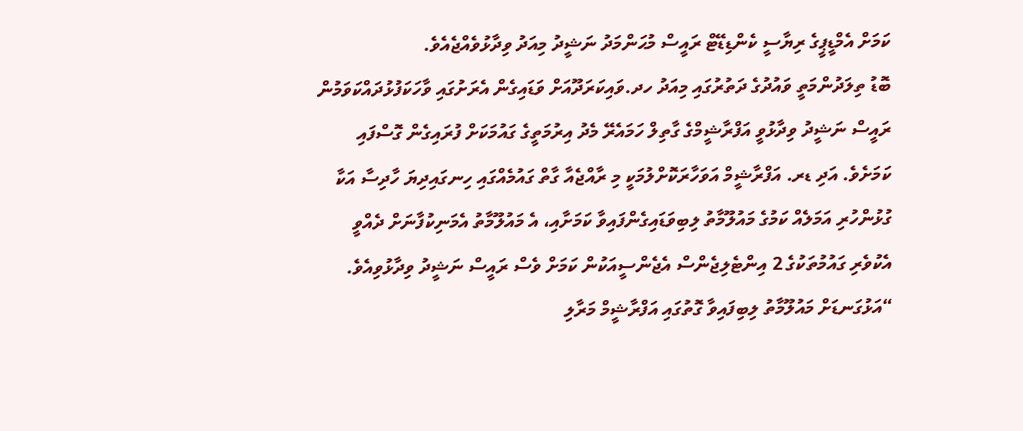ކަމަށް އެމްޑީޕީގެ ރިޔާސީ ކެންޑިޑޭޓް ރައީސް މުޙަންމަދު ނަޝީދު މިއަދު ވިދާޅުވެއްޖެއެވެ.
ބޮޑު ތިލަދުންމަތީ ވައުދުގެ ދަތުރުގައި މިއަދު ހދ.ވައިކަރަދޫއަށް ވަޑައިގެން އެރަށުގައި ވާހަކަފުޅުދައްކަވަމުން ރައީސް ނަޝީދު ވިދާޅުވީ އަފްރާޝީމްގެ ގާތިލް ހަމައެރޭ މެދު އިރުމަތީގެ ގައުމަކަށް ފުރައިގެން ގޮސްފައި ކަމަށެވެ. އަދި ޑރ. އަފްރާޝީމް އަވަހާރަކޮށްލުމަކީ މި ރާއްޖެއާ ގާތް ގައުމެއްގައި ހިނގައިދިޔަ ހާދިސާ އަކާ ގުޅުންހުރި އަމަލެއް ކަމުގެ މައުލޫމާތު ލިބިވަޑައިގެންފައިވާ ކަމަށާއި، އެ މައުލޫމާތު އެމަނިކުފާނަށް ދެއްވީ އެކުވެރި ގައުމުތަކުގެ 2 އިންޓެލިޖެންސް އެޖެންސީއަކުން ކަމަށް ވެސް ރައީސް ނަޝީދު ވިދާޅުވިއެވެ.
“އަޅުގަނޑަށް މައުލޫމާތު ލިބިފައިވާ ގޮތުގައި އަފްރާޝީމް މަރާލި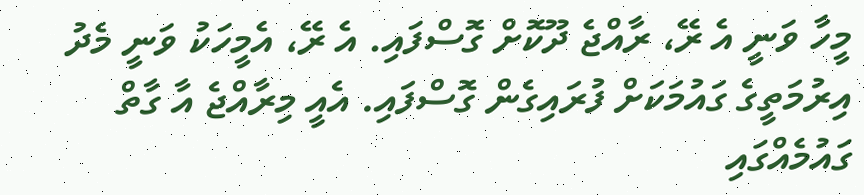މީހާ ވަނީ އެ ރޭ، ރާއްޖެ ދޫކޮށް ގޮސްފައި. އެ ރޭ، އެމީހަކު ވަނީ މެދު އިރުމަތީގެ ގައުމަކަށް ފުރައިގެން ގޮސްފައި. އެއީ މިރާއްޖެ އާ ގާތް ގައުމެއްގައި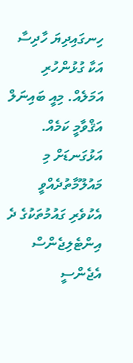ހިނގައިދިޔަ ހާދިސާ އަކާ ގުޅުންހުރި އަމަލެއް. މިއީ ބައިނަލް އަޤްވާމީ ކަމެއް. އަޅުގަނޑަށް މި މައުލޫމާތުދެއްވީ އެކުވެރި ގައުމުތަކުގެ ދެ އިންޓެލިޖެންސް އެޖެންސީ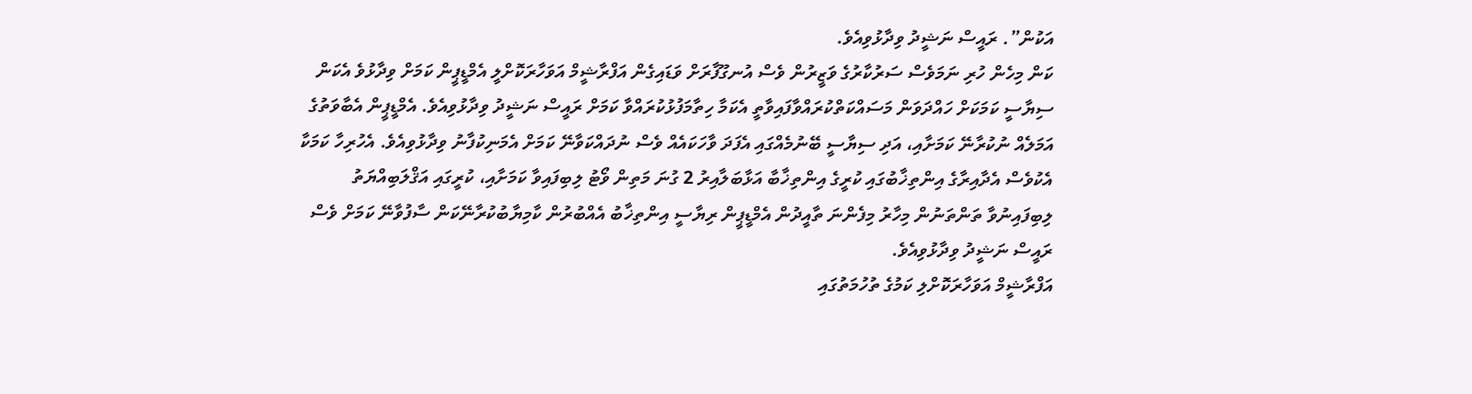އަކުން”. ރައީސް ނަޝީދު ވިދާޅުވިއެވެ.
ކަން މިހެން ހުރި ނަމަވެސް ސަރުކާރުގެ ވަޒީރުން ވެސް އުނގޫފާރަށް ވަޑައިގެން އަފްރާޝީމް އަވަހާރަކޮށްލީ އެމްޑީޕީން ކަމަށް ވިދާޅުވެ އެކަން ސިޔާސީ ކަމަކަށް ހައްދަވަން މަސައްކަތްކުރައްވާފައިވާތީ އެކަމާ ހިތާމަފުޅުކުރައްވާ ކަމަށް ރައީސް ނަޝީދު ވިދާޅުވިއެވެ. އެމްޑީޕީން އެބާވަތުގެ އަމަލެއް ނުކުރާނޭ ކަމަށާއި، އަދި ސިޔާސީ ބޭނުމެއްގައި އެފަދަ ވާހަކައެއް ވެސް ނުދައްކަވާނޭ ކަމަށް އެމަނިކުފާނު ވިދާޅުވިއެވެ. އެހުރިހާ ކަމަކާ އެކުވެސް އެދާއިރާގެ އިންތިޚާބުގައި ކުރީގެ އިންތިޚާބާ އަޅާބަލާއިރު 2 ގުނަ މަތިން ވޯޓު ލިބިފައިވާ ކަމަށާއި، ކުރީގައި އަޤްލަބިއްޔަތު ލިބިފައިނުވާ ތަންތަނުން މިހާރު މިފެންނަ ތާއީދުން އެމްޑީޕީން ރިޔާސީ އިންތިޚާބު އެއްބުރުން ކާމިޔާބުކުރާނޭކަން ސާފުވާނޭ ކަމަށް ވެސް ރައީސް ނަޝީދު ވިދާޅުވިއެވެ.
އަފްރާޝީމް އަވަހާރަކޮށްލި ކަމުގެ ތުހުމަތުގައި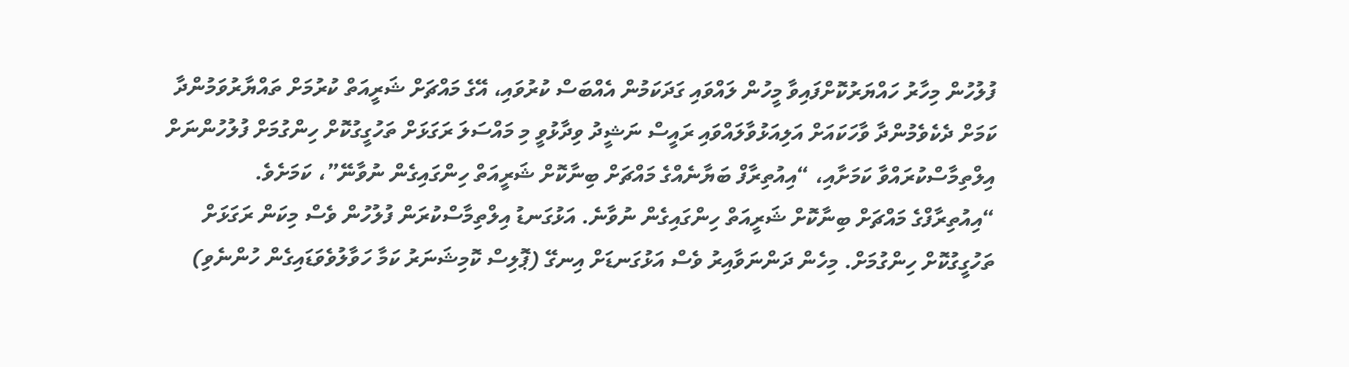ފުލުހުން މިހާރު ހައްޔަރުކޮށްފައިވާ މީހުން ލައްވައި ގަދަކަމުން އެއްބަސް ކުރުވައި، އޭގެ މައްޗަށް ޝަރީއަތް ކުރުމަށް ތައްޔާރުވަމުންދާ ކަމަށް ދެކެވެމުންދާ ވާހަކައަށް އަލިއަޅުވާލައްވައި ރައީސް ނަޝީދު ވިދާޅުވީ މި މައްސަލަ ރަގަޅަށް ތަހުގީގުކޮށް ހިންގުމަށް ފުލުހުންނަށް އިލްތިމާސްކުރައްވާ ކަމަށާއި، “އިއުތިރާފް ބަޔާނެއްގެ މައްޗަށް ބިނާކޮށް ޝަރީއަތް ހިންގައިގެން ނުވާނޭ”، ކަމަށެވެ.
“އިއުތިރާފްގެ މައްޗަށް ބިނާކޮށް ޝަރީއަތް ހިންގައިގެން ނުވާނެ. އަޅުގަނޑު އިލްތިމާސްކުރަން ފުލުހުން ވެސް މިކަން ރަގަޅަށް ތަހުގީގުކޮށް ހިންގުމަށް. މިހެން ދަންނަވާއިރު ވެސް އަޅުގަނޑަށް އިނގޭ (ޕޮލިސް ކޮމިޝަނަރު ކަމާ ހަވާލުވެވަޑައިގެން ހުންނެވި)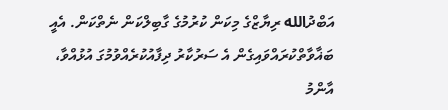އަބްދުالله ރިޔާޒްގެ މިކަން ކުރުމުގެ ގާބިލްކަން ނެތްކަން. އެއީ ބަޣާވާތްކުރައްވައިގެން އެ ސަރުކާރު ދިފާއުކުރެއްވުމުގަ އުޅުއްވާ، އާންމު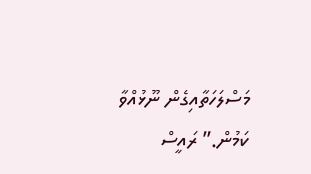މަސްލަހަތާއިގެން ނޫޅުއްވާ ކަމުން.” ރައީސް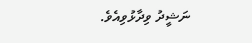ނަޝީދު ވިދާޅުވިއެވެ.